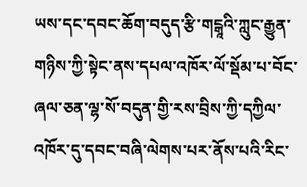ཡས་དང་དབང་ཆོག་བདུད་རྩི་གངྒཱའི་ཀླུང་རྒྱུན་གཉིས་ཀྱི་སྟེང་ནས་དཔལ་འཁོར་ལོ་སྡོམ་པ་བོང་ཞལ་ཅན་ལྷ་སོ་བདུན་གྱི་རས་བྲིས་ཀྱི་དཀྱིལ་འཁོར་དུ་དབང་བཞི་ལེགས་པར་ནོས་པའི་རིང་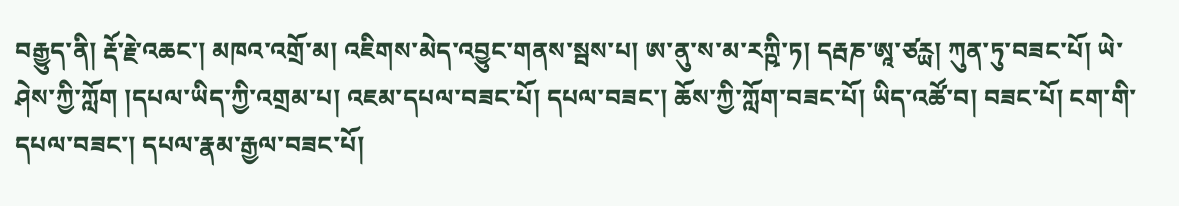བརྒྱུད་ནི། རྡོ་རྗེ་འཆང་། མཁའ་འགྲོ་མ། འཇིགས་མེད་འབྱུང་གནས་སྦས་པ། ཨ་ནུ་ས་མ་རཀྵི་ཏ། དརྦཎ་ཨཱ་ཙཪྻ། ཀུན་ཏུ་བཟང་པོ། ཡེ་ཤེས་ཀྱི་ཀློག །དཔལ་ཡིད་ཀྱི་འགྲམ་པ། འཇམ་དཔལ་བཟང་པོ། དཔལ་བཟང་། ཆོས་ཀྱི་ཀློག་བཟང་པོ། ཡིད་འཚོ་བ། བཟང་པོ། ངག་གི་དཔལ་བཟང་། དཔལ་རྣམ་རྒྱལ་བཟང་པོ།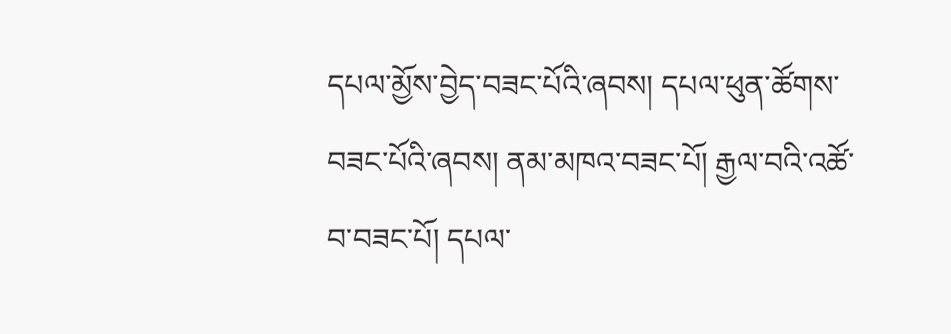དཔལ་མྱོས་བྱེད་བཟང་པོའི་ཞབས། དཔལ་ཕུན་ཚོགས་བཟང་པོའི་ཞབས། ནམ་མཁའ་བཟང་པོ། རྒྱལ་བའི་འཚོ་བ་བཟང་པོ། དཔལ་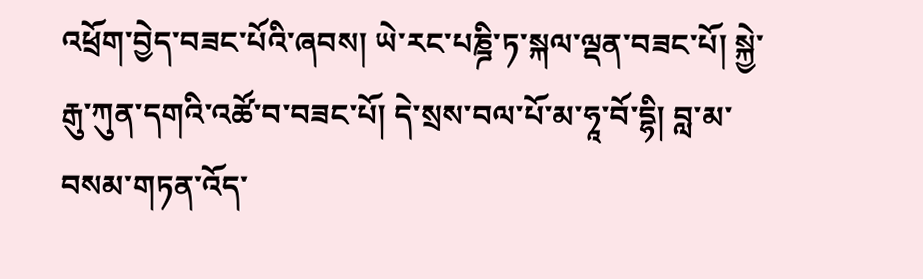འཕྲོག་བྱེད་བཟང་པོའི་ཞབས། ཡེ་རང་པཎྜི་ཏ་སྐལ་ལྡན་བཟང་པོ། སྐྱེ་རྒུ་ཀུན་དགའི་འཚོ་བ་བཟང་པོ། དེ་སྲས་བལ་པོ་མ་ཧཱ་བོ་དྷི། བླ་མ་བསམ་གཏན་འོད་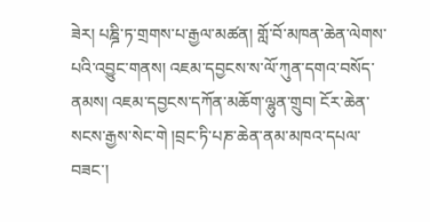ཟེར། པཎྜི་ཏ་གྲགས་པ་རྒྱལ་མཚན། གློ་བོ་མཁན་ཆེན་ལེགས་པའི་འབྱུང་གནས། འཇམ་དབྱངས་ས་ལོ་ཀུན་དགའ་བསོད་ནམས། འཇམ་དབྱངས་དཀོན་མཆོག་ལྷུན་གྲུབ། ངོར་ཆེན་སངས་རྒྱས་སེང་གེ །བྲང་ཏི་པཎ་ཆེན་ནམ་མཁའ་དཔལ་བཟང་།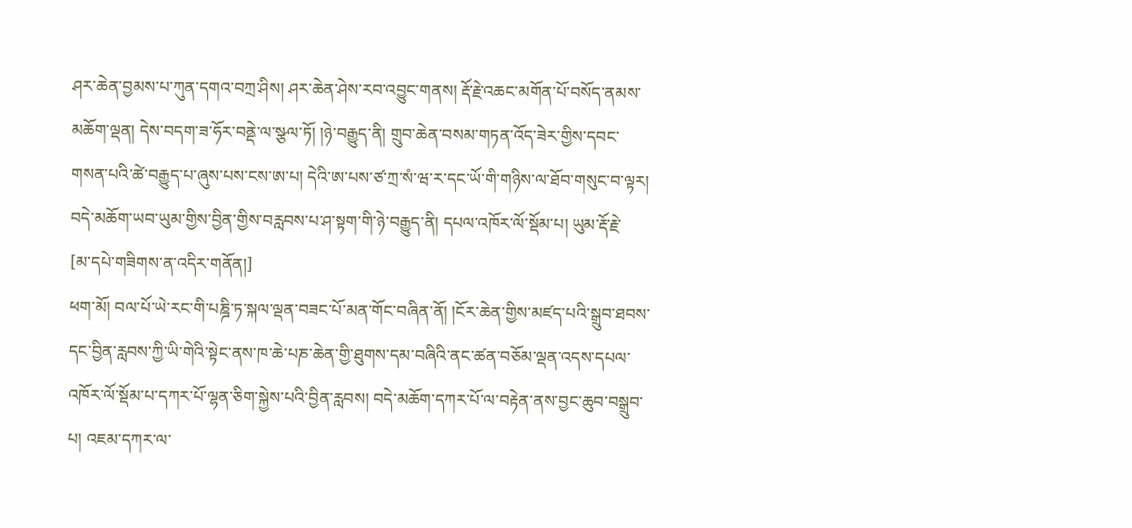ཤར་ཆེན་བྱམས་པ་ཀུན་དགའ་བཀྲ་ཤིས། ཤར་ཆེན་ཤེས་རབ་འབྱུང་གནས། རྡོ་རྗེ་འཆང་མགོན་པོ་བསོད་ནམས་མཆོག་ལྡན། དེས་བདག་ཟ་ཧོར་བནྡེ་ལ་སྩལ་ཏོ། །ཉེ་བརྒྱུད་ནི། གྲུབ་ཆེན་བསམ་གཏན་འོད་ཟེར་གྱིས་དབང་གསན་པའི་ཚེ་བརྒྱུད་པ་ཞུས་པས་ངས་ཨ་པ། དེའི་ཨ་པས་ཙ་ཀྲ་སཾ་ཝ་ར་དང་ཡོ་གི་གཉིས་ལ་ཐོབ་གསུང་བ་ལྟར། བདེ་མཆོག་ཡབ་ཡུམ་གྱིས་བྱིན་གྱིས་བརླབས་པ་ཤ་སྟག་གི་ཉེ་བརྒྱུད་ནི། དཔལ་འཁོར་ལོ་སྡོམ་པ། ཡུམ་རྡོ་རྗེ་
[མ་དཔེ་གཟིགས་ན་འདིར་གནོན།]
ཕག་མོ། བལ་པོ་ཡེ་རང་གི་པཎྜི་ཏ་སྐལ་ལྡན་བཟང་པོ་མན་གོང་བཞིན་ནོ། །ངོར་ཆེན་གྱིས་མཛད་པའི་སྒྲུབ་ཐབས་དང་བྱིན་རླབས་ཀྱི་ཡི་གེའི་སྟེང་ནས་ཁ་ཆེ་པཎ་ཆེན་གྱི་ཐུགས་དམ་བཞིའི་ནང་ཚན་བཅོམ་ལྡན་འདས་དཔལ་འཁོར་ལོ་སྡོམ་པ་དཀར་པོ་ལྷན་ཅིག་སྐྱེས་པའི་བྱིན་རླབས། བདེ་མཆོག་དཀར་པོ་ལ་བརྟེན་ནས་བྱང་ཆུབ་བསྒྲུབ་པ། འཇམ་དཀར་ལ་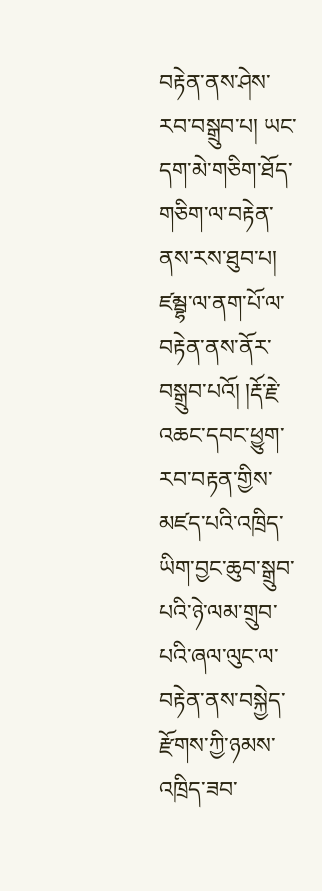བརྟེན་ནས་ཤེས་རབ་བསྒྲུབ་པ། ཡང་དག་མེ་གཅིག་ཐོད་གཅིག་ལ་བརྟེན་ནས་རས་ཐུབ་པ། ཛམྦྷ་ལ་ནག་པོ་ལ་བརྟེན་ནས་ནོར་བསྒྲུབ་པའོ། །རྡོ་རྗེ་འཆང་དབང་ཕྱུག་རབ་བརྟན་གྱིས་མཛད་པའི་འཁྲིད་ཡིག་བྱང་ཆུབ་སྒྲུབ་པའི་ཉེ་ལམ་གྲུབ་པའི་ཞལ་ལུང་ལ་བརྟེན་ནས་བསྐྱེད་རྫོགས་ཀྱི་ཉམས་འཁྲིད་ཟབ་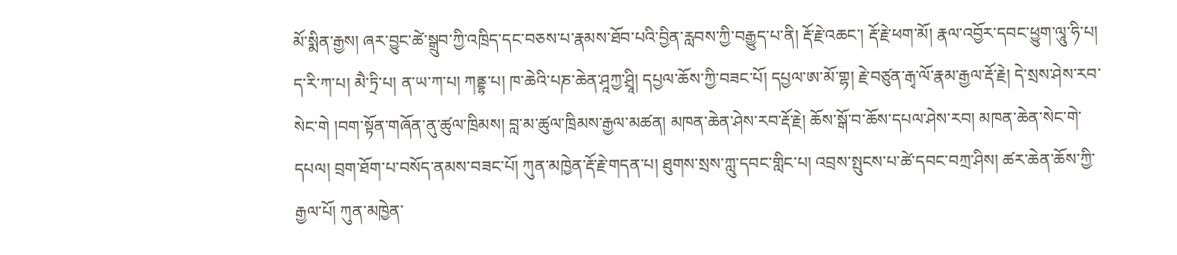མོ་སྨིན་རྒྱས། ཞར་བྱུང་ཚེ་སྒྲུབ་ཀྱི་འཁྲིད་དང་བཅས་པ་རྣམས་ཐོབ་པའི་བྱིན་རླབས་ཀྱི་བརྒྱུད་པ་ནི། རྡོ་རྗེ་འཆང་། རྡོ་རྗེ་ཕག་མོ། རྣལ་འབྱོར་དབང་ཕྱུག་ལཱུ་ཧི་པ། ད་རི་ཀ་པ། མཻ་ཏྲི་པ། ན་ཡ་ཀ་པ། ཀནྡྷ་པ། ཁ་ཆེའི་པཎ་ཆེན་ཤཱཀྱ་ཤྲཱི། དཔྱལ་ཆོས་ཀྱི་བཟང་པོ། དཔྱལ་ཨ་མོ་གྷ། རྗེ་བཙུན་རྒྭ་ལོ་རྣམ་རྒྱལ་རྡོ་རྗེ། དེ་སྲས་ཤེས་རབ་སེང་གེ །བག་སྟོན་གཞོན་ནུ་ཚུལ་ཁྲིམས། བླ་མ་ཚུལ་ཁྲིམས་རྒྱལ་མཚན། མཁན་ཆེན་ཤེས་རབ་རྡོ་རྗེ། ཆོས་སྒོ་བ་ཆོས་དཔལ་ཤེས་རབ། མཁན་ཆེན་སེང་གེ་དཔལ། བྲག་ཐོག་པ་བསོད་ནམས་བཟང་པོ། ཀུན་མཁྱེན་རྡོ་རྗེ་གདན་པ། ཐུགས་སྲས་ཀླུ་དབང་གླིང་པ། འབྲས་སྤུངས་པ་ཚེ་དབང་བཀྲ་ཤིས། ཚར་ཆེན་ཆོས་ཀྱི་རྒྱལ་པོ། ཀུན་མཁྱེན་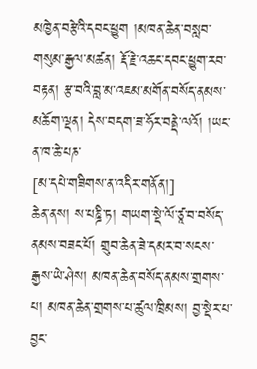མཁྱེན་བརྩེའི་དབང་ཕྱུག །མཁན་ཆེན་བསླབ་གསུམ་རྒྱལ་མཚན། རྡོ་རྗེ་འཆང་དབང་ཕྱུག་རབ་བརྟན། རྩ་བའི་བླ་མ་འཇམ་མགོན་བསོད་ནམས་མཆོག་ལྡན། དེས་བདག་ཟ་ཧོར་བནྡེ་ལའོ། །ཡང་ན་ཁ་ཆེ་པཎ་
[མ་དཔེ་གཟིགས་ན་འདིར་གནོན།]
ཆེན་ནས། ས་པཎྜི་ཏ། གཡག་སྡེ་ལོ་ཙཱ་བ་བསོད་ནམས་བཟང་པོ། གྲུབ་ཆེན་ཟེ་དམར་བ་སངས་རྒྱས་ཡེ་ཤེས། མཁན་ཆེན་བསོད་ནམས་གྲགས་པ། མཁན་ཆེན་གྲགས་པ་ཚུལ་ཁྲིམས། བྱ་སྡེར་པ་བྱང་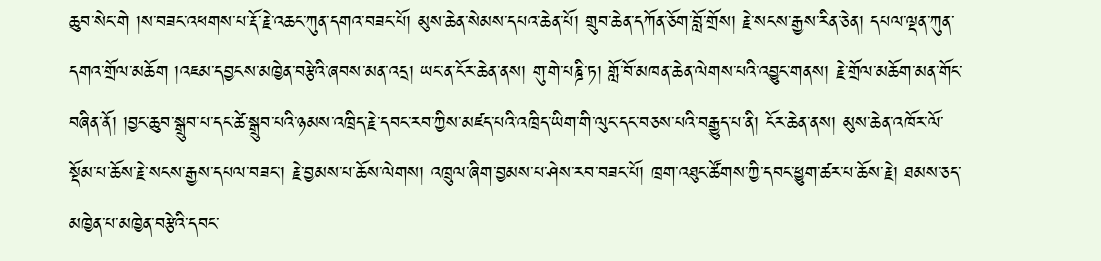ཆུབ་སེང་གེ །ས་བཟང་འཕགས་པ་རྡོ་རྗེ་འཆང་ཀུན་དགའ་བཟང་པོ། མུས་ཆེན་སེམས་དཔའ་ཆེན་པོ། གྲུབ་ཆེན་དཀོན་ཅོག་བློ་གྲོས། རྗེ་སངས་རྒྱས་རིན་ཅེན། དཔལ་ལྡན་ཀུན་དགའ་གྲོལ་མཆོག །འཇམ་དབྱངས་མཁྱེན་བརྩེའི་ཞབས་མན་འདྲ། ཡང་ན་ངོར་ཆེན་ནས། གུ་གེ་པཎྜི་ཏ། གློ་བོ་མཁན་ཆེན་ལེགས་པའི་འབྱུང་གནས། རྗེ་གྲོལ་མཆོག་མན་གོང་བཞིན་ནོ། །བྱང་ཆུབ་སྒྲུབ་པ་དང་ཚེ་སྒྲུབ་པའི་ཉམས་འཁྲིད་རྗེ་དབང་རབ་ཀྱིས་མཛད་པའི་འཁྲིད་ཡིག་གི་ལུང་དང་བཅས་པའི་བརྒྱུད་པ་ནི། ངོར་ཆེན་ནས། མུས་ཆེན་འཁོར་ལོ་སྡོམ་པ་ཆོས་རྗེ་སངས་རྒྱས་དཔལ་བཟང་། རྗེ་བྱམས་པ་ཆོས་ལེགས། འཁྲུལ་ཞིག་བྱམས་པ་ཤེས་རབ་བཟང་པོ། ཁྲག་འཐུང་ཚོགས་ཀྱི་དབང་ཕྱུག་ཚར་པ་ཆོས་རྗེ། ཐམས་ཅད་མཁྱེན་པ་མཁྱེན་བརྩེའི་དབང་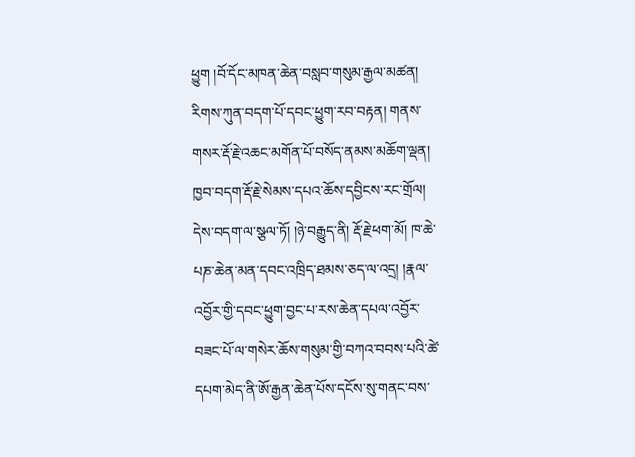ཕྱུག །བོ་དོང་མཁན་ཆེན་བསླབ་གསུམ་རྒྱལ་མཚན། རིགས་ཀུན་བདག་པོ་དབང་ཕྱུག་རབ་བརྟན། གནས་གསར་རྡོ་རྗེ་འཆང་མགོན་པོ་བསོད་ནམས་མཆོག་ལྡན། ཁྱབ་བདག་རྡོ་རྗེ་སེམས་དཔའ་ཆོས་དབྱིངས་རང་གྲོལ། དེས་བདག་ལ་སྩལ་ཏོ། །ཉེ་བརྒྱུད་ནི། རྡོ་རྗེ་ཕག་མོ། ཁ་ཆེ་པཎ་ཆེན་མན་དབང་འཁྲིད་ཐམས་ཅད་ལ་འདྲ། །རྣལ་འབྱོར་གྱི་དབང་ཕྱུག་བྱང་པ་རས་ཆེན་དཔལ་འབྱོར་བཟང་པོ་ལ་གསེར་ཆོས་གསུམ་གྱི་བཀའ་བབས་པའི་ཚེ་དཔག་མེད་ནི་ཨོ་རྒྱན་ཆེན་པོས་དངོས་སུ་གནང་བས་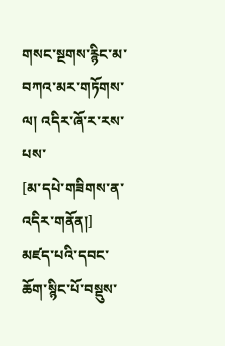གསང་སྔགས་རྙིང་མ་བཀའ་མར་གཏོགས་ལ། འདིར་ཞོ་ར་རས་པས་
[མ་དཔེ་གཟིགས་ན་འདིར་གནོན།]
མཛད་པའི་དབང་ཆོག་སྙིང་པོ་བསྡུས་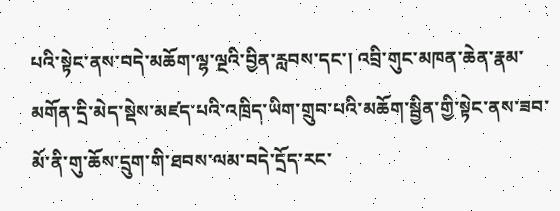པའི་སྟེང་ནས་བདེ་མཆོག་ལྷ་ལྔའི་བྱིན་རླབས་དང་། འབྲི་གུང་མཁན་ཆེན་རྣམ་མགོན་དྲི་མེད་སྡེས་མཛད་པའི་འཁྲིད་ཡིག་གྲུབ་པའི་མཆོག་སྦྱིན་གྱི་སྟེང་ནས་ཟབ་མོ་ནི་གུ་ཆོས་དྲུག་གི་ཐབས་ལམ་བདེ་དྲོད་རང་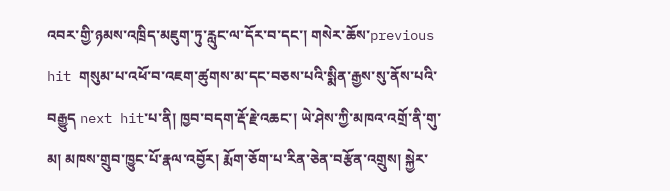འབར་གྱི་ཉམས་འཁྲིད་མཇུག་ཏུ་རླུང་ལ་དོར་བ་དང་། གསེར་ཆོས་previous hit གསུམ་པ་འཕོ་བ་འཇག་ཚུགས་མ་དང་བཅས་པའི་སྨིན་རྒྱས་སུ་ནོས་པའི་བརྒྱུད next hit་པ་ནི། ཁྱབ་བདག་རྡོ་རྗེ་འཆང་། ཡེ་ཤེས་ཀྱི་མཁའ་འགྲོ་ནི་གུ་མ། མཁས་གྲུབ་ཁྱུང་པོ་རྣལ་འབྱོར། རྨོག་ཅོག་པ་རིན་ཅེན་བརྩོན་འགྲུས། སྐྱེར་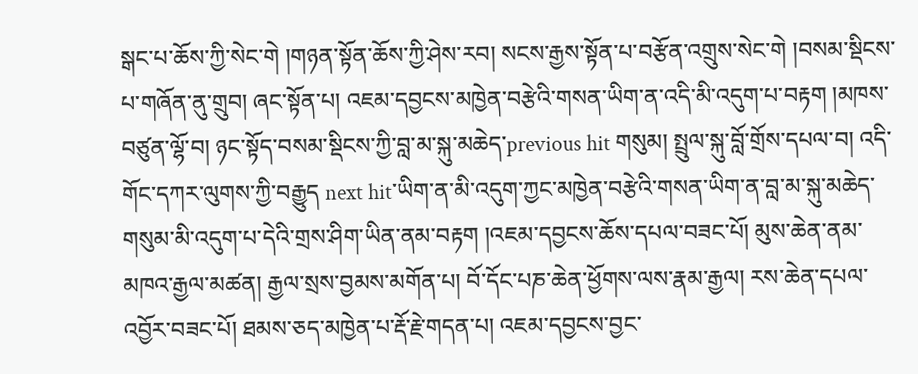སྒང་པ་ཆོས་ཀྱི་སེང་གེ །གཉན་སྟོན་ཆོས་ཀྱི་ཤེས་རབ། སངས་རྒྱས་སྟོན་པ་བརྩོན་འགྲུས་སེང་གེ །བསམ་སྡིངས་པ་གཞོན་ནུ་གྲུབ། ཞང་སྟོན་པ། འཇམ་དབྱངས་མཁྱེན་བརྩེའི་གསན་ཡིག་ན་འདི་མི་འདུག་པ་བརྟག །མཁས་བཙུན་ལྷོ་བ། ཉང་སྟོད་བསམ་སྡིངས་ཀྱི་བླ་མ་སྐུ་མཆེད་previous hit གསུམ། སྤྲུལ་སྐུ་བློ་གྲོས་དཔལ་བ། འདི་གོང་དཀར་ལུགས་ཀྱི་བརྒྱུད next hit་ཡིག་ན་མི་འདུག་ཀྱང་མཁྱེན་བརྩེའི་གསན་ཡིག་ན་བླ་མ་སྐུ་མཆེད་གསུམ་མི་འདུག་པ་དེའི་གྲས་ཤིག་ཡིན་ནམ་བརྟག །འཇམ་དབྱངས་ཆོས་དཔལ་བཟང་པོ། མུས་ཆེན་ནམ་མཁའ་རྒྱལ་མཚན། རྒྱལ་སྲས་བྱམས་མགོན་པ། བོ་དོང་པཎ་ཆེན་ཕྱོགས་ལས་རྣམ་རྒྱལ། རས་ཆེན་དཔལ་འབྱོར་བཟང་པོ། ཐམས་ཅད་མཁྱེན་པ་རྡོ་རྗེ་གདན་པ། འཇམ་དབྱངས་བྱང་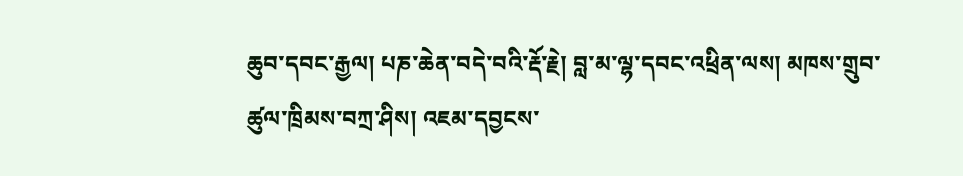ཆུབ་དབང་རྒྱལ། པཎ་ཆེན་བདེ་བའི་རྡོ་རྗེ། བླ་མ་ལྷ་དབང་འཕྲིན་ལས། མཁས་གྲུབ་ཚུལ་ཁྲིམས་བཀྲ་ཤིས། འཇམ་དབྱངས་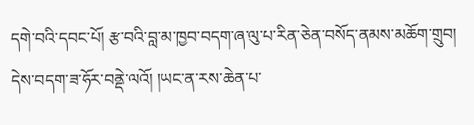དགེ་བའི་དབང་པོ། རྩ་བའི་བླ་མ་ཁྱབ་བདག་ཞ་ལུ་པ་རིན་ཅེན་བསོད་ནམས་མཆོག་གྲུབ། དེས་བདག་ཟ་ཧོར་བནྡེ་ལའོ། །ཡང་ན་རས་ཆེན་པ་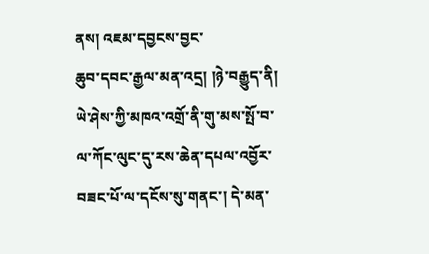ནས། འཇམ་དབྱངས་བྱང་
ཆུབ་དབང་རྒྱལ་མན་འདྲ། །ཉེ་བརྒྱུད་ནི། ཡེ་ཤེས་ཀྱི་མཁའ་འགྲོ་ནི་གུ་མས་སྤོ་བ་ལ་ཀོང་ལུང་དུ་རས་ཆེན་དཔལ་འབྱོར་བཟང་པོ་ལ་དངོས་སུ་གནང་། དེ་མན་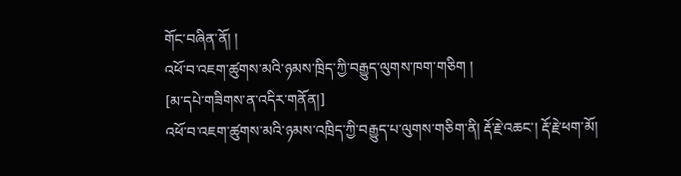གོང་བཞིན་ནོ། །
འཕོ་བ་འཇག་ཚུགས་མའི་ཉམས་ཁྲིད་ཀྱི་བརྒྱུད་ལུགས་ཁག་གཅིག །
[མ་དཔེ་གཟིགས་ན་འདིར་གནོན།]
འཕོ་བ་འཇག་ཚུགས་མའི་ཉམས་འཁྲིད་ཀྱི་བརྒྱུད་པ་ལུགས་གཅིག་ནི། རྡོ་རྗེ་འཆང་། རྡོ་རྗེ་ཕག་མོ།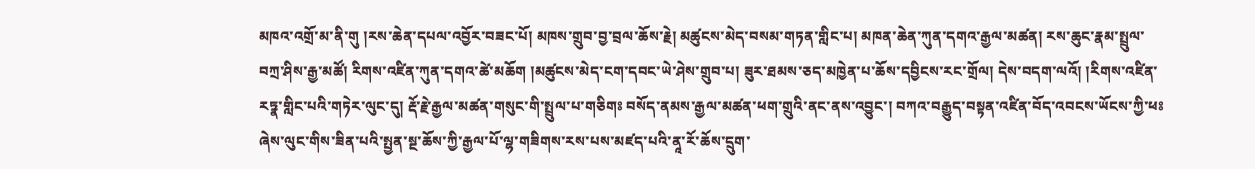མཁའ་འགྲོ་མ་ནི་གུ །རས་ཆེན་དཔལ་འབྱོར་བཟང་པོ། མཁས་གྲུབ་བྱ་བྲལ་ཆོས་རྗེ། མཚུངས་མེད་བསམ་གཏན་གླིང་པ། མཁན་ཆེན་ཀུན་དགའ་རྒྱལ་མཚན། རས་ཆུང་རྣམ་སྤྲུལ་བཀྲ་ཤིས་རྒྱ་མཚོ། རིགས་འཛིན་ཀུན་དགའ་ཚེ་མཆོག །མཚུངས་མེད་ངག་དབང་ཡེ་ཤེས་གྲུབ་པ། ཟུར་ཐམས་ཅད་མཁྱེན་པ་ཆོས་དབྱིངས་རང་གྲོལ། དེས་བདག་ལའོ། །རིགས་འཛིན་རཏྣ་གླིང་པའི་གཏེར་ལུང་དུ། རྡོ་རྗེ་རྒྱལ་མཚན་གསུང་གི་སྤྲུལ་པ་གཅིགཿ བསོད་ནམས་རྒྱལ་མཚན་ཕག་གྲུའི་ནང་ནས་འབྱུང་། བཀའ་བརྒྱུད་བསྟན་འཛིན་བོད་འབངས་ཡོངས་ཀྱི་ཕཿ ཞེས་ལུང་གིས་ཟིན་པའི་སྤྱན་སྔ་ཆོས་ཀྱི་རྒྱལ་པོ་ལྷ་གཟིགས་རས་པས་མཛད་པའི་ནཱ་རོ་ཆོས་དྲུག་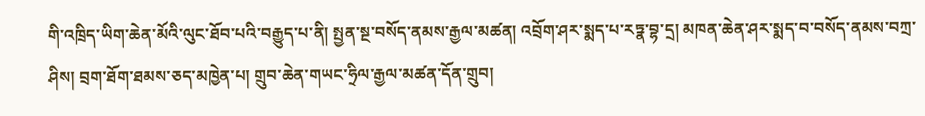གི་འཁྲིད་ཡིག་ཆེན་མོའི་ལུང་ཐོབ་པའི་བརྒྱུད་པ་ནི། སྤྱན་སྔ་བསོད་ནམས་རྒྱལ་མཚན། འབྲོག་ཤར་སྨད་པ་རཏྣ་བྷ་དྲ། མཁན་ཆེན་ཤར་སྨད་བ་བསོད་ནམས་བཀྲ་ཤིས། བྲག་ཐོག་ཐམས་ཅད་མཁྱེན་པ། གྲུབ་ཆེན་གཡང་ཧྲིལ་རྒྱལ་མཚན་དོན་གྲུབ།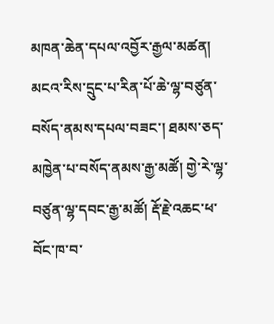མཁན་ཆེན་དཔལ་འབྱོར་རྒྱལ་མཚན། མངའ་རིས་དྲུང་པ་རིན་པོ་ཆེ་ལྷ་བཙུན་བསོད་ནམས་དཔལ་བཟང་། ཐམས་ཅད་མཁྱེན་པ་བསོད་ནམས་རྒྱ་མཚོ། གྱེ་རེ་ལྷ་བཙུན་ལྷ་དབང་རྒྱ་མཚོ། རྡོ་རྗེ་འཆང་ཕ་བོང་ཁ་བ་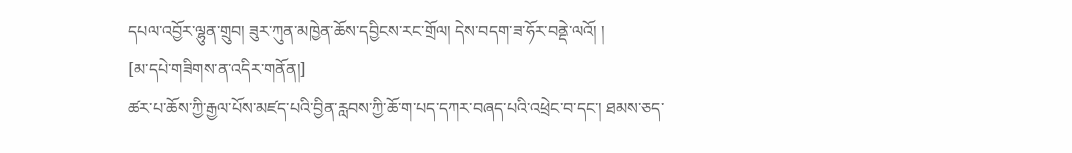དཔལ་འབྱོར་ལྷུན་གྲུབ། ཟུར་ཀུན་མཁྱེན་ཆོས་དབྱིངས་རང་གྲོལ། དེས་བདག་ཟ་ཧོར་བནྡེ་ལའོ། །
[མ་དཔེ་གཟིགས་ན་འདིར་གནོན།]
ཚར་པ་ཆོས་ཀྱི་རྒྱལ་པོས་མཛད་པའི་བྱིན་རླབས་ཀྱི་ཆོ་ག་པད་དཀར་བཞད་པའི་འཕྲེང་བ་དང་། ཐམས་ཅད་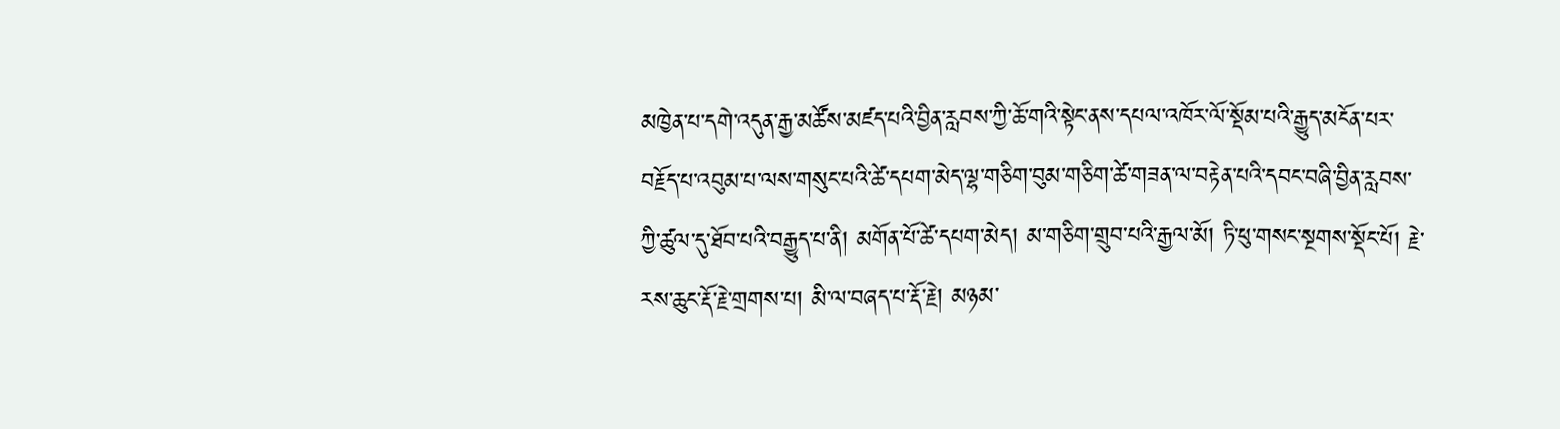མཁྱེན་པ་དགེ་འདུན་རྒྱ་མཚོས་མཛད་པའི་བྱིན་རླབས་ཀྱི་ཆོ་གའི་སྟེང་ནས་དཔལ་འཁོར་ལོ་སྡོམ་པའི་རྒྱུད་མངོན་པར་བརྗོད་པ་འབུམ་པ་ལས་གསུང་པའི་ཚེ་དཔག་མེད་ལྷ་གཅིག་བུམ་གཅིག་ཚེ་གཟན་ལ་བརྟེན་པའི་དབང་བཞི་བྱིན་རླབས་ཀྱི་ཚུལ་དུ་ཐོབ་པའི་བརྒྱུད་པ་ནི། མགོན་པོ་ཚེ་དཔག་མེད། མ་གཅིག་གྲུབ་པའི་རྒྱལ་མོ། ཏི་ཕུ་གསང་སྔགས་སྡོང་པོ། རྗེ་རས་ཆུང་རྡོ་རྗེ་གྲགས་པ། མི་ལ་བཞད་པ་རྡོ་རྗེ། མཉམ་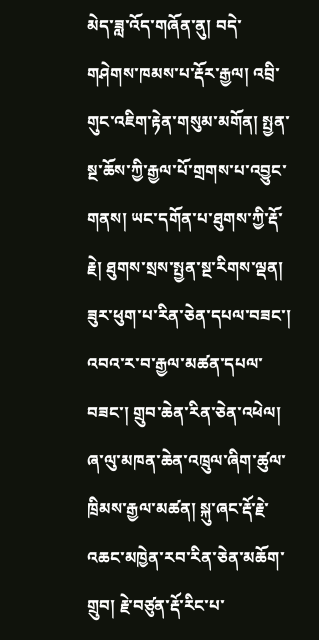མེད་ཟླ་འོད་གཞོན་ནུ། བདེ་གཤེགས་ཁམས་པ་རྡོར་རྒྱལ། འབྲི་གུང་འཇིག་རྟེན་གསུམ་མགོན། སྤྱན་སྔ་ཆོས་ཀྱི་རྒྱལ་པོ་གྲགས་པ་འབྱུང་གནས། ཡང་དགོན་པ་ཐུགས་ཀྱི་རྡོ་རྗེ། ཐུགས་སྲས་སྤྱན་སྔ་རིགས་ལྡན། ཟུར་ཕུག་པ་རིན་ཅེན་དཔལ་བཟང་། འབའ་ར་བ་རྒྱལ་མཚན་དཔལ་བཟང་། གྲུབ་ཆེན་རིན་ཅེན་འཕེལ། ཞ་ལུ་མཁན་ཆེན་འཁྲུལ་ཞིག་ཚུལ་ཁྲིམས་རྒྱལ་མཚན། སྐུ་ཞང་རྡོ་རྗེ་འཆང་མཁྱེན་རབ་རིན་ཅེན་མཆོག་གྲུབ། རྗེ་བཙུན་རྡོ་རིང་པ་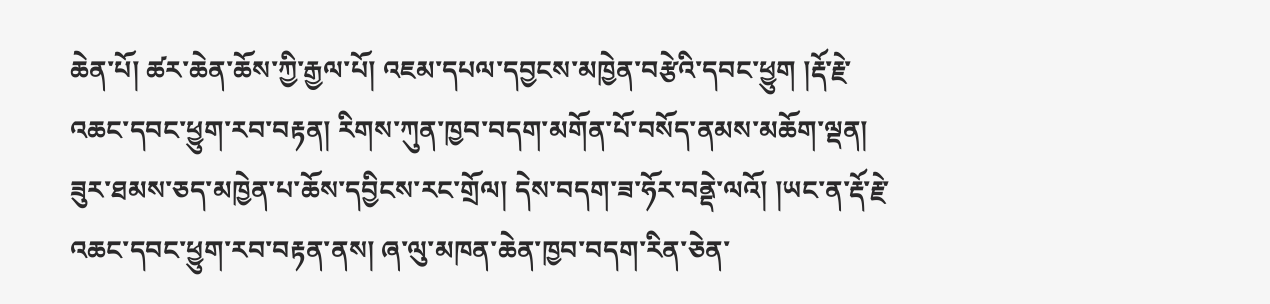ཆེན་པོ། ཚར་ཆེན་ཆོས་ཀྱི་རྒྱལ་པོ། འཇམ་དཔལ་དབྱངས་མཁྱེན་བརྩེའི་དབང་ཕྱུག །རྡོ་རྗེ་འཆང་དབང་ཕྱུག་རབ་བརྟན། རིགས་ཀུན་ཁྱབ་བདག་མགོན་པོ་བསོད་ནམས་མཆོག་ལྡན། ཟུར་ཐམས་ཅད་མཁྱེན་པ་ཆོས་དབྱིངས་རང་གྲོལ། དེས་བདག་ཟ་ཧོར་བནྡེ་ལའོ། །ཡང་ན་རྡོ་རྗེ་འཆང་དབང་ཕྱུག་རབ་བརྟན་ནས། ཞ་ལུ་མཁན་ཆེན་ཁྱབ་བདག་རིན་ཅེན་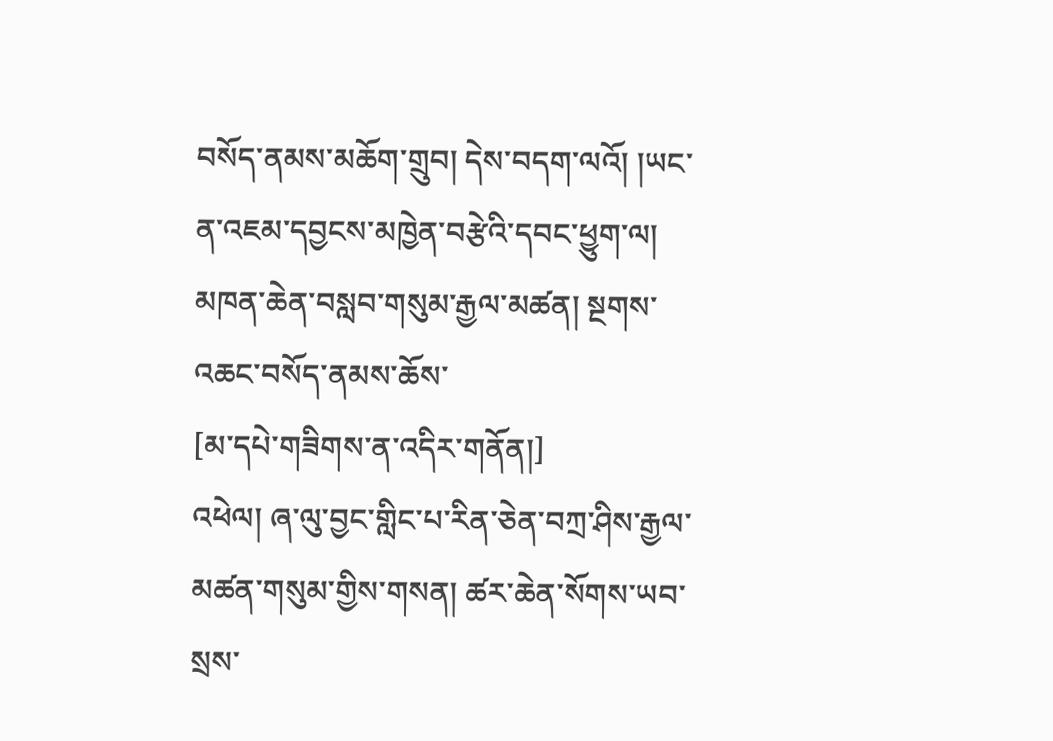བསོད་ནམས་མཆོག་གྲུབ། དེས་བདག་ལའོ། །ཡང་ན་འཇམ་དབྱངས་མཁྱེན་བརྩེའི་དབང་ཕྱུག་ལ། མཁན་ཆེན་བསླབ་གསུམ་རྒྱལ་མཚན། སྔགས་འཆང་བསོད་ནམས་ཆོས་
[མ་དཔེ་གཟིགས་ན་འདིར་གནོན།]
འཕེལ། ཞ་ལུ་བྱང་གླིང་པ་རིན་ཅེན་བཀྲ་ཤིས་རྒྱལ་མཚན་གསུམ་གྱིས་གསན། ཚར་ཆེན་སོགས་ཡབ་སྲས་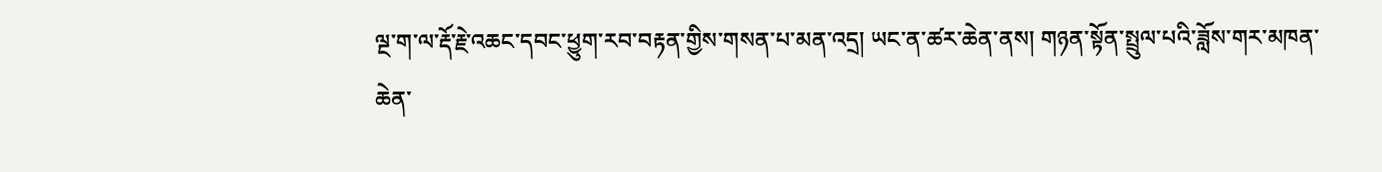ལྔ་ག་ལ་རྡོ་རྗེ་འཆང་དབང་ཕྱུག་རབ་བརྟན་གྱིས་གསན་པ་མན་འདྲ། ཡང་ན་ཚར་ཆེན་ནས། གཉན་སྟོན་སྤྲུལ་པའི་ཟློས་གར་མཁན་ཆེན་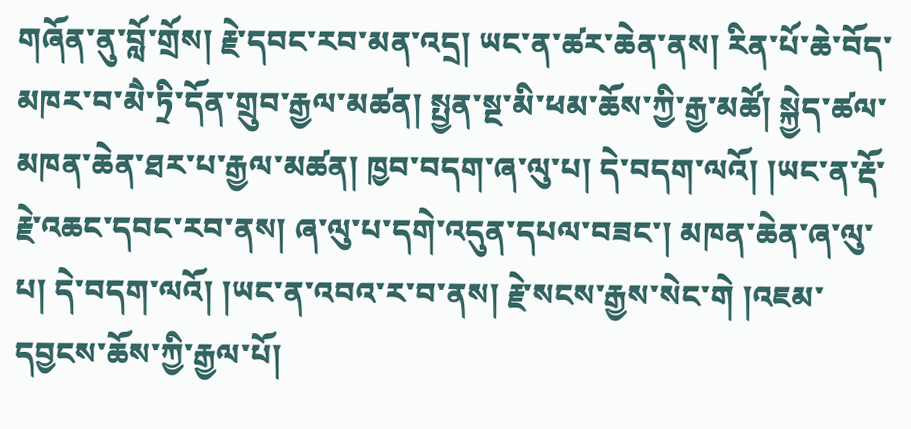གཞོན་ནུ་བློ་གྲོས། རྗེ་དབང་རབ་མན་འདྲ། ཡང་ན་ཚར་ཆེན་ནས། རིན་པོ་ཆེ་བོད་མཁར་བ་མཻ་ཏྲི་དོན་གྲུབ་རྒྱལ་མཚན། སྤྱན་སྔ་མི་ཕམ་ཆོས་ཀྱི་རྒྱ་མཚོ། སྐྱེད་ཚལ་མཁན་ཆེན་ཐར་པ་རྒྱལ་མཚན། ཁྱབ་བདག་ཞ་ལུ་པ། དེ་བདག་ལའོ། །ཡང་ན་རྡོ་རྗེ་འཆང་དབང་རབ་ནས། ཞ་ལུ་པ་དགེ་འདུན་དཔལ་བཟང་། མཁན་ཆེན་ཞ་ལུ་པ། དེ་བདག་ལའོ། །ཡང་ན་འབའ་ར་བ་ནས། རྗེ་སངས་རྒྱས་སེང་གེ །འཇམ་དབྱངས་ཆོས་ཀྱི་རྒྱལ་པོ།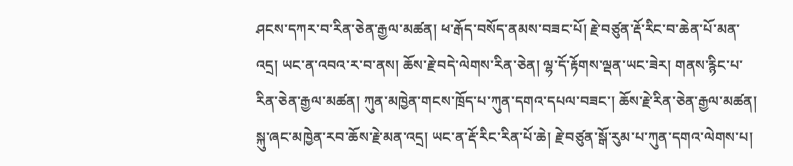ཤངས་དཀར་བ་རིན་ཅེན་རྒྱལ་མཚན། ཕ་རྒོད་བསོད་ནམས་བཟང་པོ། རྗེ་བཙུན་རྡོ་རིང་བ་ཆེན་པོ་མན་འདྲ། ཡང་ན་འབའ་ར་བ་ནས། ཆོས་རྗེ་བདེ་ལེགས་རིན་ཅེན། ལྷ་དོ་རྟོགས་ལྡན་ཡང་ཟེར། གནས་རྙིང་པ་རིན་ཅེན་རྒྱལ་མཚན། ཀུན་མཁྱེན་གངས་ཁྲོད་པ་ཀུན་དགའ་དཔལ་བཟང་། ཆོས་རྗེ་རིན་ཅེན་རྒྱལ་མཚན། སྐུ་ཞང་མཁྱེན་རབ་ཆོས་རྗེ་མན་འདྲ། ཡང་ན་རྡོ་རིང་རིན་པོ་ཆེ། རྗེ་བཙུན་སྒོ་རུམ་པ་ཀུན་དགའ་ལེགས་པ།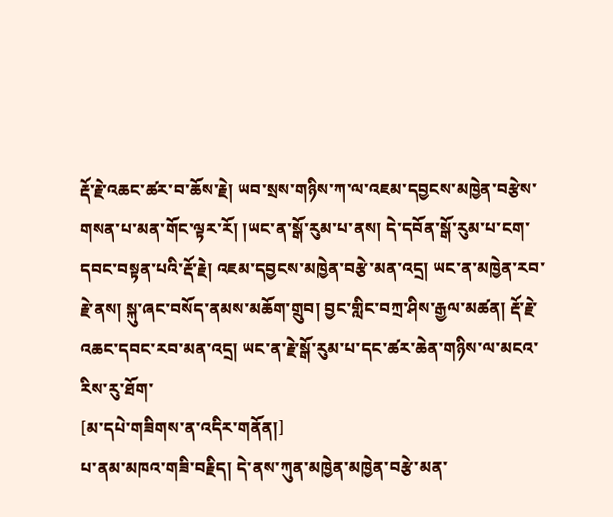རྡོ་རྗེ་འཆང་ཚར་བ་ཆོས་རྗེ། ཡབ་སྲས་གཉིས་ཀ་ལ་འཇམ་དབྱངས་མཁྱེན་བརྩེས་གསན་པ་མན་གོང་ལྟར་རོ། །ཡང་ན་སྒོ་རུམ་པ་ནས། དེ་དབོན་སྒོ་རུམ་པ་ངག་དབང་བསྟན་པའི་རྡོ་རྗེ། འཇམ་དབྱངས་མཁྱེན་བརྩེ་མན་འདྲ། ཡང་ན་མཁྱེན་རབ་རྗེ་ནས། སྐུ་ཞང་བསོད་ནམས་མཆོག་གྲུབ། བྱང་གླིང་བཀྲ་ཤིས་རྒྱལ་མཚན། རྡོ་རྗེ་འཆང་དབང་རབ་མན་འདྲ། ཡང་ན་རྗེ་སྒོ་རུམ་པ་དང་ཚར་ཆེན་གཉིས་ལ་མངའ་རིས་རུ་ཐོག་
[མ་དཔེ་གཟིགས་ན་འདིར་གནོན།]
པ་ནམ་མཁའ་གཟི་བརྗིད། དེ་ནས་ཀུན་མཁྱེན་མཁྱེན་བརྩེ་མན་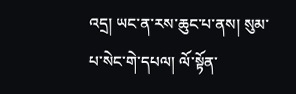འདྲ། ཡང་ན་རས་ཆུང་པ་ནས། སུམ་པ་སེང་གེ་དཔལ། ལོ་སྟོན་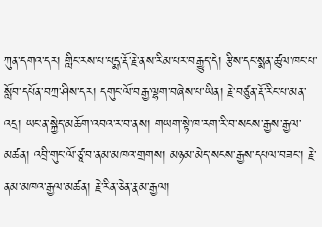ཀུན་དགའ་དར། གླིང་རས་པ་པདྨ་རྡོ་རྗེ་ནས་རིམ་པར་བརྒྱུད་དེ། རྩིས་དང་སྨན་ཚུལ་ཁང་པ་སློབ་དཔོན་བཀྲ་ཤིས་དར། དགུང་ལོ་བརྒྱ་ལྷག་བཞེས་པ་ཡིན། རྗེ་བཙུན་རྡོ་རིང་པ་མན་འདྲ། ཡང་ན་སྐྱེད་མཆོག་འབའ་ར་བ་ནས། གཡག་སྟེ་ཁ་རག་རི་བ་སངས་རྒྱས་རྒྱལ་མཚན། འབྲི་གུང་ལོ་ཙཱ་བ་ནམ་མཁའ་གྲགས། མཉམ་མེད་སངས་རྒྱས་དཔལ་བཟང་། རྗེ་ནམ་མཁའ་རྒྱལ་མཚན། རྗེ་རིན་ཅེན་རྣམ་རྒྱལ།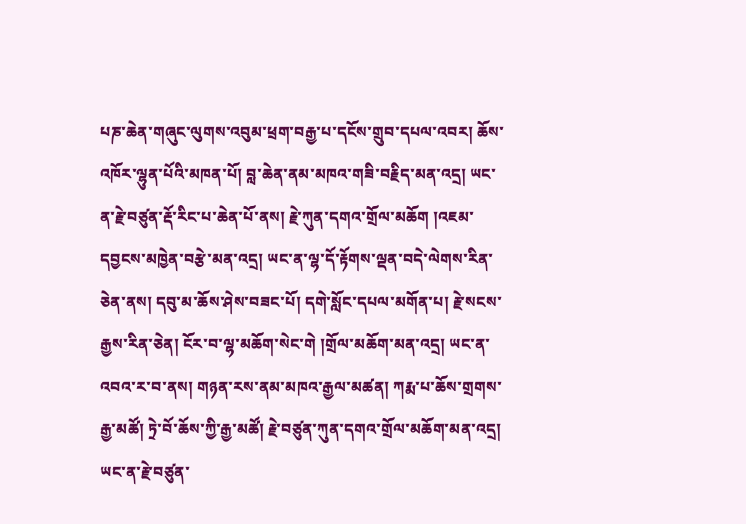པཎ་ཆེན་གཞུང་ལུགས་འབུམ་ཕྲག་བརྒྱ་པ་དངོས་གྲུབ་དཔལ་འབར། ཆོས་འཁོར་ལྷུན་པོའི་མཁན་པོ། བླ་ཆེན་ནམ་མཁའ་གཟི་བརྗིད་མན་འདྲ། ཡང་ན་རྗེ་བཙུན་རྡོ་རིང་པ་ཆེན་པོ་ནས། རྗེ་ཀུན་དགའ་གྲོལ་མཆོག །འཇམ་དབྱངས་མཁྱེན་བརྩེ་མན་འདྲ། ཡང་ན་ལྷ་དོ་རྟོགས་ལྡན་བདེ་ལེགས་རིན་ཅེན་ནས། དབུ་མ་ཆོས་ཤེས་བཟང་པོ། དགེ་སློང་དཔལ་མགོན་པ། རྗེ་སངས་རྒྱས་རིན་ཅེན། ངོར་བ་ལྷ་མཆོག་སེང་གེ །གྲོལ་མཆོག་མན་འདྲ། ཡང་ན་འབའ་ར་བ་ནས། གཉན་རས་ནམ་མཁའ་རྒྱལ་མཚན། ཀརྨ་པ་ཆོས་གྲགས་རྒྱ་མཚོ། ཏྲེ་བོ་ཆོས་ཀྱི་རྒྱ་མཚོ། རྗེ་བཙུན་ཀུན་དགའ་གྲོལ་མཆོག་མན་འདྲ། ཡང་ན་རྗེ་བཙུན་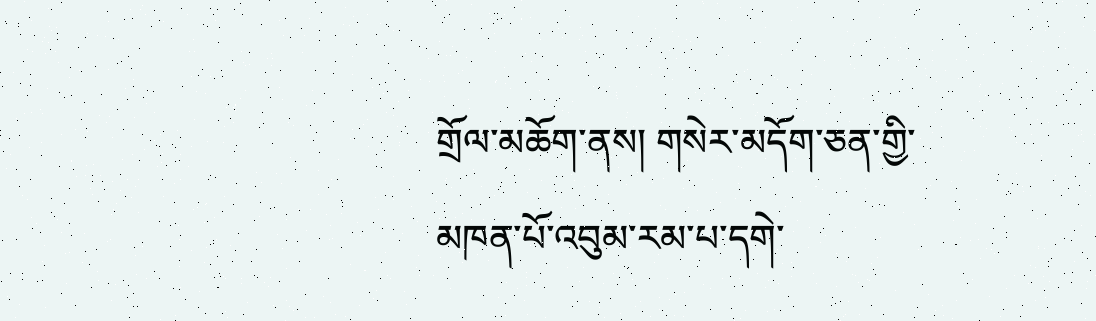གྲོལ་མཆོག་ནས། གསེར་མདོག་ཅན་གྱི་མཁན་པོ་འབུམ་རམ་པ་དགེ་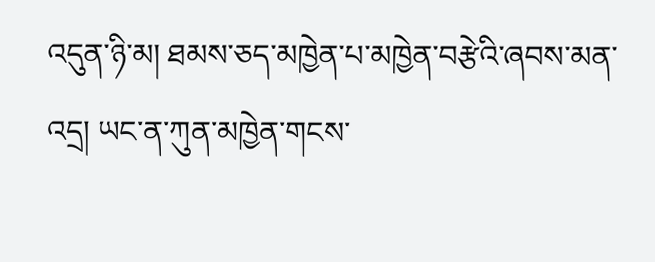འདུན་ཉི་མ། ཐམས་ཅད་མཁྱེན་པ་མཁྱེན་བརྩེའི་ཞབས་མན་འདྲ། ཡང་ན་ཀུན་མཁྱེན་གངས་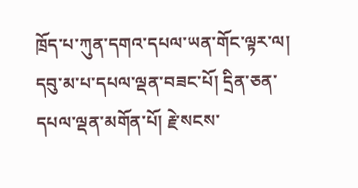ཁྲོད་པ་ཀུན་དགའ་དཔལ་ཡན་གོང་ལྟར་ལ། དབུ་མ་པ་དཔལ་ལྡན་བཟང་པོ། དྲིན་ཅན་དཔལ་ལྡན་མགོན་པོ། རྗེ་སངས་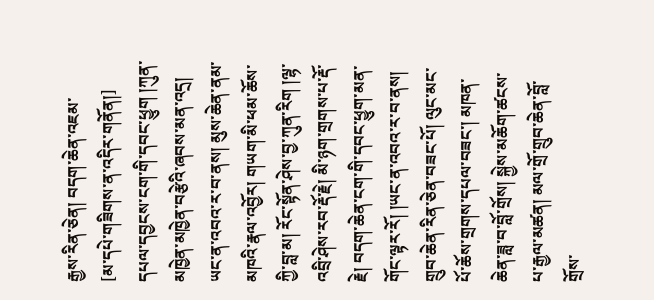རྒྱས་རིན་ཅེན། བདག་ཆེན་འཇམ་
[མ་དཔེ་གཟིགས་ན་འདིར་གནོན།]
དཔལ་དབྱངས་ངག་གི་དབང་ཕྱུག །ཀུན་མཁྱེན་མཁྱེན་བརྩེའི་ཞབས་མན་འདྲ། ཡང་ན་འབའ་ར་བ་ནས། མུས་ཆེན་ནམ་མཁའི་རྣལ་འབྱོར། གཡག་མི་ཕམ་ཆོས་ཀྱི་བླ་མ། རོང་སྟོན་ཤེས་བྱ་ཀུན་རིག །ལྷ་འབྲི་ཤེས་རབ་རྡོ་རྗེ། མི་ཉག་གྲགས་པ་རྡོ་རྗེ། བདག་ཆེན་ངག་གི་དབང་ཕྱུག་མན་གོང་ལྟར་རོ། །ཡང་ན་འབའ་ར་བ་ནས། གྲུབ་ཆེན་རིན་ཅེན་བཟང་པོ། ལུང་མང་པོ་ཆོས་གྲགས་དཔལ་བཟང་། མཁན་ཆེན་ཟླ་བ་བློ་གྲོས། སྐྱེས་མཆོག་ཚངས་པ་རྒྱལ་མཚན། མལ་གྲོ་གྲུབ་ཆེན་བློ་གྲོས་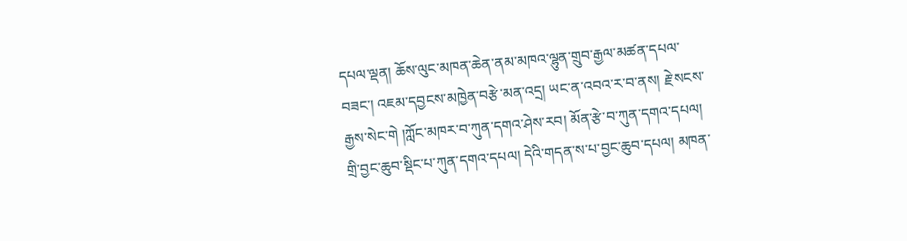དཔལ་ལྡན། ཆོས་ལུང་མཁན་ཆེན་ནམ་མཁའ་ལྷུན་གྲུབ་རྒྱལ་མཚན་དཔལ་བཟང་། འཇམ་དབྱངས་མཁྱེན་བརྩེ་མན་འདྲ། ཡང་ན་འབའ་ར་བ་ནས། རྗེ་སངས་རྒྱས་སེང་གེ །ཀློང་མཁར་བ་ཀུན་དགའ་ཤེས་རབ། མོན་རྩེ་བ་ཀུན་དགའ་དཔལ། གྲི་བྱང་ཆུབ་སྡིང་པ་ཀུན་དགའ་དཔལ། དེའི་གདན་ས་པ་བྱང་ཆུབ་དཔལ། མཁན་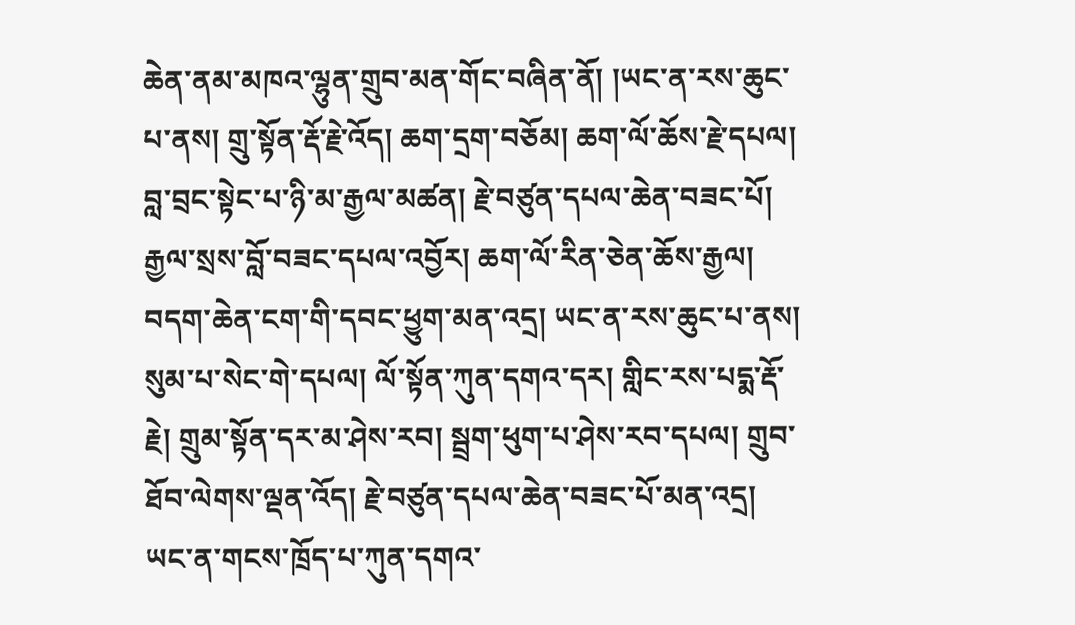ཆེན་ནམ་མཁའ་ལྷུན་གྲུབ་མན་གོང་བཞིན་ནོ། །ཡང་ན་རས་ཆུང་པ་ནས། གྲུ་སྟོན་རྡོ་རྗེ་འོད། ཆག་དྲག་བཅོམ། ཆག་ལོ་ཆོས་རྗེ་དཔལ། བླ་བྲང་སྟེང་པ་ཉི་མ་རྒྱལ་མཚན། རྗེ་བཙུན་དཔལ་ཆེན་བཟང་པོ། རྒྱལ་སྲས་བློ་བཟང་དཔལ་འབྱོར། ཆག་ལོ་རིན་ཅེན་ཆོས་རྒྱལ། བདག་ཆེན་ངག་གི་དབང་ཕྱུག་མན་འདྲ། ཡང་ན་རས་ཆུང་པ་ནས། སུམ་པ་སེང་གེ་དཔལ། ལོ་སྟོན་ཀུན་དགའ་དར། གླིང་རས་པདྨ་རྡོ་རྗེ། གྲུམ་སྟོན་དར་མ་ཤེས་རབ། སྦྲག་ཕུག་པ་ཤེས་རབ་དཔལ། གྲུབ་ཐོབ་ལེགས་ལྡན་འོད། རྗེ་བཙུན་དཔལ་ཆེན་བཟང་པོ་མན་འདྲ། ཡང་ན་གངས་ཁྲོད་པ་ཀུན་དགའ་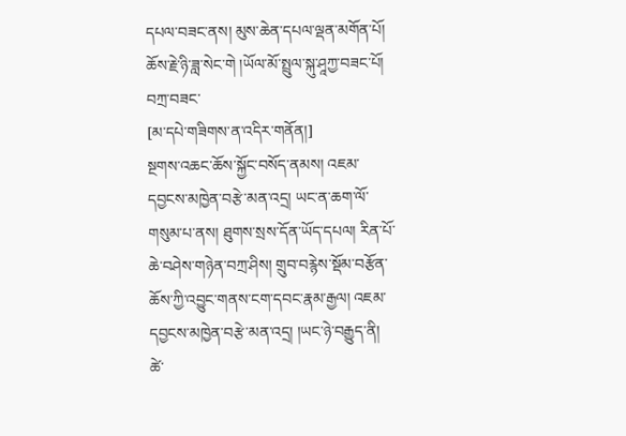དཔལ་བཟང་ནས། མུས་ཆེན་དཔལ་ལྡན་མགོན་པོ། ཆོས་རྗེ་ཉི་ཟླ་སེང་གེ །ཡོལ་མོ་སྤྲུལ་སྐུ་ཤཱཀྱ་བཟང་པོ། བཀྲ་བཟང་
[མ་དཔེ་གཟིགས་ན་འདིར་གནོན།]
སྔགས་འཆང་ཆོས་སྐྱོང་བསོད་ནམས། འཇམ་དབྱངས་མཁྱེན་བརྩེ་མན་འདྲ། ཡང་ན་ཆག་ལོ་གསུམ་པ་ནས། ཐུགས་སྲས་དོན་ཡོད་དཔལ། རིན་པོ་ཆེ་བཤེས་གཉེན་བཀྲ་ཤིས། གྲུབ་བརྙེས་སྡོམ་བརྩོན་ཆོས་ཀྱི་འབྱུང་གནས་ངག་དབང་རྣམ་རྒྱལ། འཇམ་དབྱངས་མཁྱེན་བརྩེ་མན་འདྲ། །ཡང་ཉེ་བརྒྱུད་ནི། ཚེ་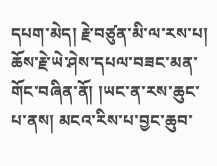དཔག་མེད། རྗེ་བཙུན་མི་ལ་རས་པ། ཆོས་རྗེ་ཡེ་ཤེས་དཔལ་བཟང་མན་གོང་བཞིན་ནོ། །ཡང་ན་རས་ཆུང་པ་ནས། མངའ་རིས་པ་བྱང་ཆུབ་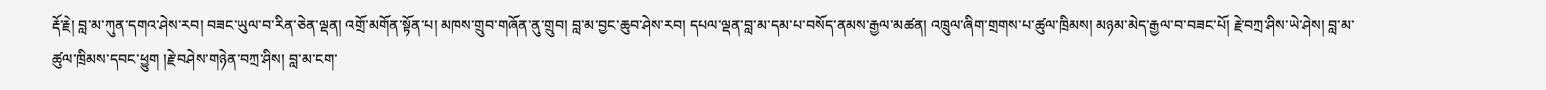རྡོ་རྗེ། བླ་མ་ཀུན་དགའ་ཤེས་རབ། བཟང་ཡུལ་བ་རིན་ཅེན་ལྡན། འགྲོ་མགོན་སྟོན་པ། མཁས་གྲུབ་གཞོན་ནུ་གྲུབ། བླ་མ་བྱང་ཆུབ་ཤེས་རབ། དཔལ་ལྡན་བླ་མ་དམ་པ་བསོད་ནམས་རྒྱལ་མཚན། འཁྲུལ་ཞིག་གྲགས་པ་ཚུལ་ཁྲིམས། མཉམ་མེད་རྒྱལ་བ་བཟང་པོ། རྗེ་བཀྲ་ཤིས་ཡེ་ཤེས། བླ་མ་ཚུལ་ཁྲིམས་དབང་ཕྱུག །རྗེ་བཤེས་གཉེན་བཀྲ་ཤིས། བླ་མ་ངག་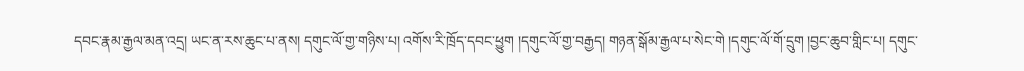དབང་རྣམ་རྒྱལ་མན་འདྲ། ཡང་ན་རས་ཆུང་པ་ནས། དགུང་ལོ་གྱ་གཉིས་པ། འགོས་རི་ཁྲོད་དབང་ཕྱུག །དགུང་ལོ་གྱ་བརྒྱད། གཉན་སྒོམ་རྒྱལ་པ་སེང་གེ །དགུང་ལོ་གོ་དྲུག །བྱང་ཆུབ་གླིང་པ། དགུང་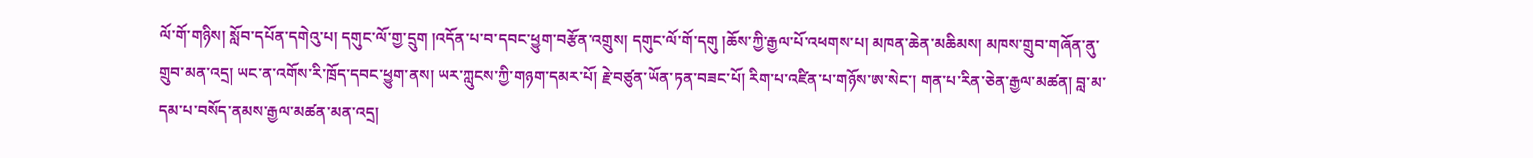ལོ་གོ་གཉིས། སློབ་དཔོན་དགེའུ་པ། དགུང་ལོ་གྱ་དྲུག །འདོན་པ་བ་དབང་ཕྱུག་བརྩོན་འགྲུས། དགུང་ལོ་གོ་དགུ །ཆོས་ཀྱི་རྒྱལ་པོ་འཕགས་པ། མཁན་ཆེན་མཆིམས། མཁས་གྲུབ་གཞོན་ནུ་གྲུབ་མན་འདྲ། ཡང་ན་འགོས་རི་ཁྲོད་དབང་ཕྱུག་ནས། ཡར་ཀླུངས་ཀྱི་གཉག་དམར་པོ། རྗེ་བཙུན་ཡོན་ཏན་བཟང་པོ། རིག་པ་འཛིན་པ་གཉོས་ཨ་སེང་། གན་པ་རིན་ཅེན་རྒྱལ་མཚན། བླ་མ་དམ་པ་བསོད་ནམས་རྒྱལ་མཚན་མན་འདྲ།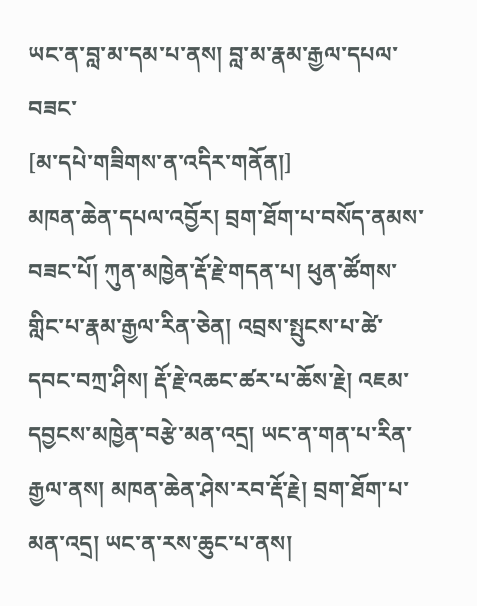ཡང་ན་བླ་མ་དམ་པ་ནས། བླ་མ་རྣམ་རྒྱལ་དཔལ་བཟང་
[མ་དཔེ་གཟིགས་ན་འདིར་གནོན།]
མཁན་ཆེན་དཔལ་འབྱོར། བྲག་ཐོག་པ་བསོད་ནམས་བཟང་པོ། ཀུན་མཁྱེན་རྡོ་རྗེ་གདན་པ། ཕུན་ཚོགས་གླིང་པ་རྣམ་རྒྱལ་རིན་ཅེན། འབྲས་སྤུངས་པ་ཚེ་དབང་བཀྲ་ཤིས། རྡོ་རྗེ་འཆང་ཚར་པ་ཆོས་རྗེ། འཇམ་དབྱངས་མཁྱེན་བརྩེ་མན་འདྲ། ཡང་ན་གན་པ་རིན་རྒྱལ་ནས། མཁན་ཆེན་ཤེས་རབ་རྡོ་རྗེ། བྲག་ཐོག་པ་མན་འདྲ། ཡང་ན་རས་ཆུང་པ་ནས།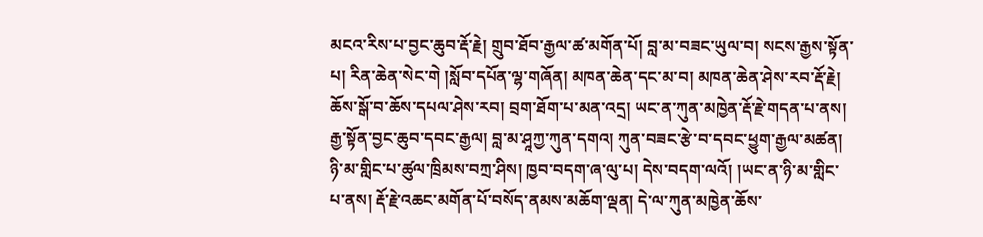མངའ་རིས་པ་བྱང་ཆུབ་རྡོ་རྗེ། གྲུབ་ཐོབ་རྒྱལ་ཚ་མགོན་པོ། བླ་མ་བཟང་ཡུལ་བ། སངས་རྒྱས་སྟོན་པ། རིན་ཆེན་སེང་གེ །སློབ་དཔོན་ལྷ་གཞོན། མཁན་ཆེན་དང་མ་བ། མཁན་ཆེན་ཤེས་རབ་རྡོ་རྗེ། ཆོས་སྒོ་བ་ཆོས་དཔལ་ཤེས་རབ། བྲག་ཐོག་པ་མན་འདྲ། ཡང་ན་ཀུན་མཁྱེན་རྡོ་རྗེ་གདན་པ་ནས། རྒྱ་སྟོན་བྱང་ཆུབ་དབང་རྒྱལ། བླ་མ་ཤཱཀྱ་ཀུན་དགའ། ཀུན་བཟང་རྩེ་བ་དབང་ཕྱུག་རྒྱལ་མཚན། ཉི་མ་གླིང་པ་ཚུལ་ཁྲིམས་བཀྲ་ཤིས། ཁྱབ་བདག་ཞ་ལུ་པ། དེས་བདག་ལའོ། །ཡང་ན་ཉི་མ་གླིང་པ་ནས། རྡོ་རྗེ་འཆང་མགོན་པོ་བསོད་ནམས་མཆོག་ལྡན། དེ་ལ་ཀུན་མཁྱེན་ཆོས་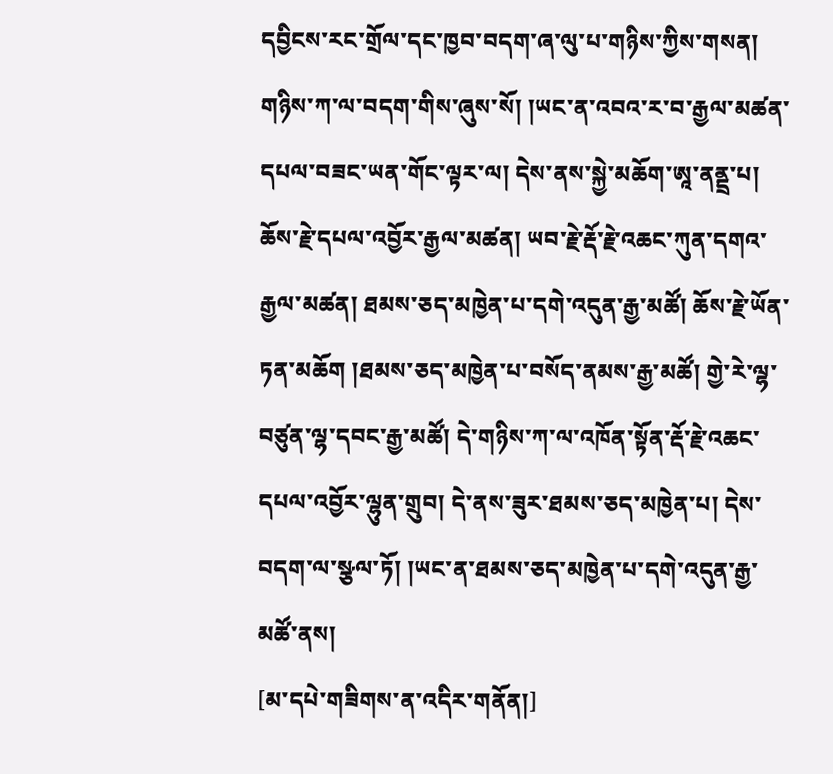དབྱིངས་རང་གྲོལ་དང་ཁྱབ་བདག་ཞ་ལུ་པ་གཉིས་ཀྱིས་གསན། གཉིས་ཀ་ལ་བདག་གིས་ཞུས་སོ། །ཡང་ན་འབའ་ར་བ་རྒྱལ་མཚན་དཔལ་བཟང་ཡན་གོང་ལྟར་ལ། དེས་ནས་སྐྱེ་མཆོག་ཨཱ་ནནྡྲ་པ། ཆོས་རྗེ་དཔལ་འབྱོར་རྒྱལ་མཚན། ཡབ་རྗེ་རྡོ་རྗེ་འཆང་ཀུན་དགའ་རྒྱལ་མཚན། ཐམས་ཅད་མཁྱེན་པ་དགེ་འདུན་རྒྱ་མཚོ། ཆོས་རྗེ་ཡོན་ཏན་མཆོག །ཐམས་ཅད་མཁྱེན་པ་བསོད་ནམས་རྒྱ་མཚོ། གྱེ་རེ་ལྷ་བཙུན་ལྷ་དབང་རྒྱ་མཚོ། དེ་གཉིས་ཀ་ལ་འཁོན་སྟོན་རྡོ་རྗེ་འཆང་དཔལ་འབྱོར་ལྷུན་གྲུབ། དེ་ནས་ཟུར་ཐམས་ཅད་མཁྱེན་པ། དེས་བདག་ལ་སྩལ་ཏོ། །ཡང་ན་ཐམས་ཅད་མཁྱེན་པ་དགེ་འདུན་རྒྱ་མཚོ་ནས།
[མ་དཔེ་གཟིགས་ན་འདིར་གནོན།]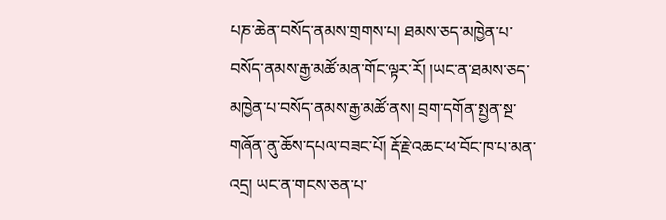པཎ་ཆེན་བསོད་ནམས་གྲགས་པ། ཐམས་ཅད་མཁྱེན་པ་བསོད་ནམས་རྒྱ་མཚོ་མན་གོང་ལྟར་རོ། །ཡང་ན་ཐམས་ཅད་མཁྱེན་པ་བསོད་ནམས་རྒྱ་མཚོ་ནས། བྲག་དགོན་སྤྱན་སྔ་གཞོན་ནུ་ཆོས་དཔལ་བཟང་པོ། རྡོ་རྗེ་འཆང་ཕ་བོང་ཁ་པ་མན་འདྲ། ཡང་ན་གངས་ཅན་པ་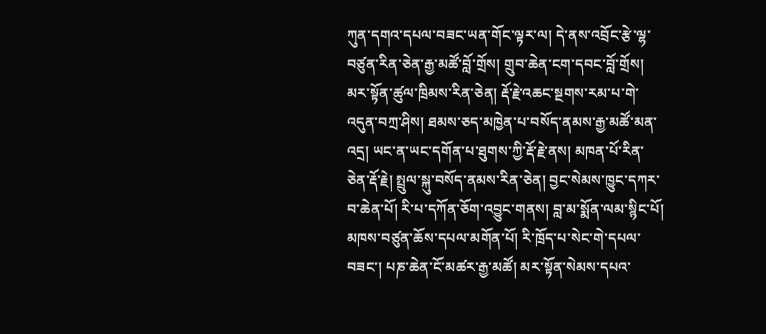ཀུན་དགའ་དཔལ་བཟང་ཡན་གོང་ལྟར་ལ། དེ་ནས་འབྲོང་རྩེ་ལྷ་བཙུན་རིན་ཅེན་རྒྱ་མཚོ་བློ་གྲོས། གྲུབ་ཆེན་ངག་དབང་བློ་གྲོས། མར་སྟོན་ཚུལ་ཁྲིམས་རིན་ཅེན། རྡོ་རྗེ་འཆང་སྔགས་རམ་པ་གེ་འདུན་བཀྲ་ཤིས། ཐམས་ཅད་མཁྱེན་པ་བསོད་ནམས་རྒྱ་མཚོ་མན་འདྲ། ཡང་ན་ཡང་དགོན་པ་ཐུགས་ཀྱི་རྡོ་རྗེ་ནས། མཁན་པོ་རིན་ཅེན་རྡོ་རྗེ། སྤྲུལ་སྐུ་བསོད་ནམས་རིན་ཅེན། བྱང་སེམས་ཁྱུང་དཀར་བ་ཆེན་པོ། རི་པ་དཀོན་ཅོག་འབྱུང་གནས། བླ་མ་སྨོན་ལམ་སྙིང་པོ། མཁས་བཙུན་ཆོས་དཔལ་མགོན་པོ། རི་ཁྲོད་པ་སེང་གེ་དཔལ་བཟང་། པཎ་ཆེན་ངོ་མཚར་རྒྱ་མཚོ། མར་སྟོན་སེམས་དཔའ་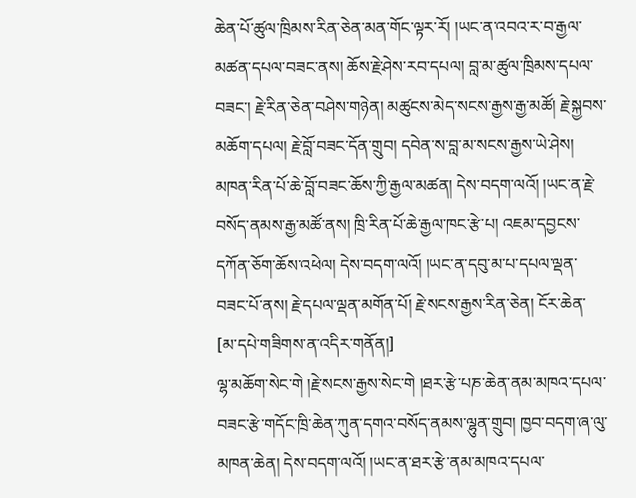ཆེན་པོ་ཚུལ་ཁྲིམས་རིན་ཅེན་མན་གོང་ལྟར་རོ། །ཡང་ན་འབའ་ར་བ་རྒྱལ་མཚན་དཔལ་བཟང་ནས། ཆོས་རྗེ་ཤེས་རབ་དཔལ། བླ་མ་ཚུལ་ཁྲིམས་དཔལ་བཟང་། རྗེ་རིན་ཅེན་བཤེས་གཉེན། མཚུངས་མེད་སངས་རྒྱས་རྒྱ་མཚོ། རྗེ་སྐྱབས་མཆོག་དཔལ། རྗེ་བློ་བཟང་དོན་གྲུབ། དབེན་ས་བླ་མ་སངས་རྒྱས་ཡེ་ཤེས། མཁན་རིན་པོ་ཆེ་བློ་བཟང་ཆོས་ཀྱི་རྒྱལ་མཚན། དེས་བདག་ལའོ། །ཡང་ན་རྗེ་བསོད་ནམས་རྒྱ་མཚོ་ནས། ཁྲི་རིན་པོ་ཆེ་རྒྱལ་ཁང་རྩེ་པ། འཇམ་དབྱངས་དཀོན་ཅོག་ཆོས་འཕེལ། དེས་བདག་ལའོ། །ཡང་ན་དབུ་མ་པ་དཔལ་ལྡན་བཟང་པོ་ནས། རྗེ་དཔལ་ལྡན་མགོན་པོ། རྗེ་སངས་རྒྱས་རིན་ཅེན། ངོར་ཆེན་
[མ་དཔེ་གཟིགས་ན་འདིར་གནོན།]
ལྷ་མཆོག་སེང་གེ །རྗེ་སངས་རྒྱས་སེང་གེ །ཐར་རྩེ་པཎ་ཆེན་ནམ་མཁའ་དཔལ་བཟང་རྩེ་གདོང་ཁྲི་ཆེན་ཀུན་དགའ་བསོད་ནམས་ལྷུན་གྲུབ། ཁྱབ་བདག་ཞ་ལུ་མཁན་ཆེན། དེས་བདག་ལའོ། །ཡང་ན་ཐར་རྩེ་ནམ་མཁའ་དཔལ་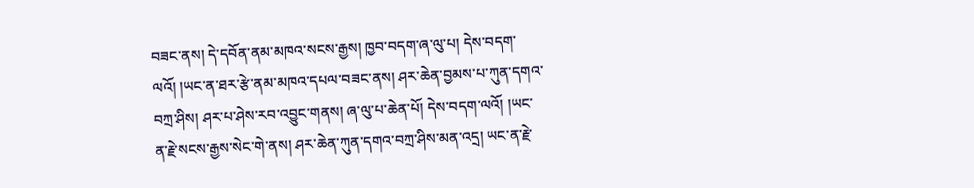བཟང་ནས། དེ་དབོན་ནམ་མཁའ་སངས་རྒྱས། ཁྱབ་བདག་ཞ་ལུ་པ། དེས་བདག་ལའོ། །ཡང་ན་ཐར་རྩེ་ནམ་མཁའ་དཔལ་བཟང་ནས། ཤར་ཆེན་བྱམས་པ་ཀུན་དགའ་བཀྲ་ཤིས། ཤར་པ་ཤེས་རབ་འབྱུང་གནས། ཞ་ལུ་པ་ཆེན་པོ། དེས་བདག་ལའོ། །ཡང་ན་རྗེ་སངས་རྒྱས་སེང་གེ་ནས། ཤར་ཆེན་ཀུན་དགའ་བཀྲ་ཤིས་མན་འདྲ། ཡང་ན་རྗེ་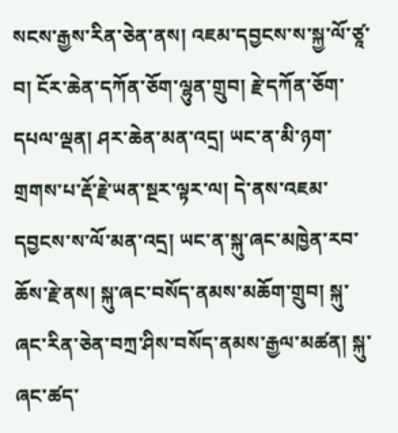སངས་རྒྱས་རིན་ཅེན་ནས། འཇམ་དབྱངས་ས་སྐྱ་ལོ་ཙཱ་བ། ངོར་ཆེན་དཀོན་ཅོག་ལྷུན་གྲུབ། རྗེ་དཀོན་ཅོག་དཔལ་ལྡན། ཤར་ཆེན་མན་འདྲ། ཡང་ན་མི་ཉག་གྲགས་པ་རྡོ་རྗེ་ཡན་སྔར་ལྟར་ལ། དེ་ནས་འཇམ་དབྱངས་ས་ལོ་མན་འདྲ། ཡང་ན་སྐུ་ཞང་མཁྱེན་རབ་ཆོས་རྗེ་ནས། སྐུ་ཞང་བསོད་ནམས་མཆོག་གྲུབ། སྐུ་ཞང་རིན་ཅེན་བཀྲ་ཤིས་བསོད་ནམས་རྒྱལ་མཚན། སྐུ་ཞང་ཚད་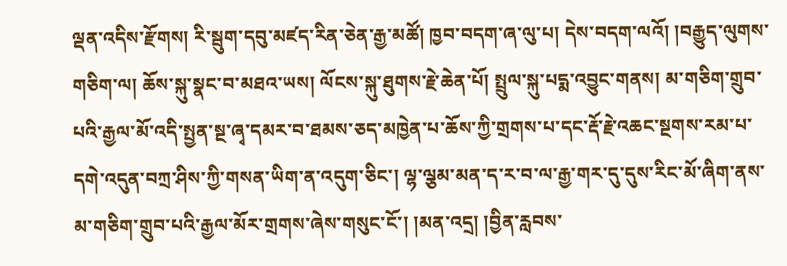ལྡན་འདིས་རྫོགས། རི་སྦུག་དབུ་མཛད་རིན་ཅེན་རྒྱ་མཚོ། ཁྱབ་བདག་ཞ་ལུ་པ། དེས་བདག་ལའོ། །བརྒྱུད་ལུགས་གཅིག་ལ། ཆོས་སྐུ་སྣང་བ་མཐའ་ཡས། ལོངས་སྐུ་ཐུགས་རྗེ་ཆེན་པོ། སྤྲུལ་སྐུ་པདྨ་འབྱུང་གནས། མ་གཅིག་གྲུབ་པའི་རྒྱལ་མོ་འདི་སྤྱན་སྔ་ཞྭ་དམར་བ་ཐམས་ཅད་མཁྱེན་པ་ཆོས་ཀྱི་གྲགས་པ་དང་རྡོ་རྗེ་འཆང་སྔགས་རམ་པ་དགེ་འདུན་བཀྲ་ཤིས་ཀྱི་གསན་ཡིག་ན་འདུག་ཅིང་། ལྷ་ལྕམ་མན་ད་ར་བ་ལ་རྒྱ་གར་དུ་དུས་རིང་མོ་ཞིག་ནས་མ་གཅིག་གྲུབ་པའི་རྒྱལ་མོར་གྲགས་ཞེས་གསུང་ངོ་། །མན་འདྲ། །བྱིན་རླབས་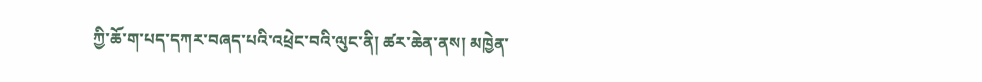ཀྱི་ཆོ་ག་པད་དཀར་བཞད་པའི་འཕྲེང་བའི་ལུང་ནི། ཚར་ཆེན་ནས། མཁྱེན་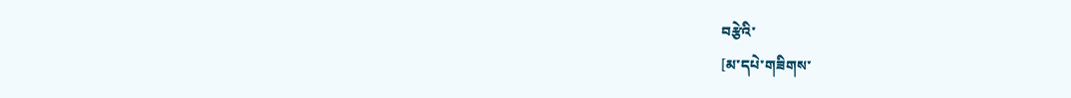བརྩེའི་
[མ་དཔེ་གཟིགས་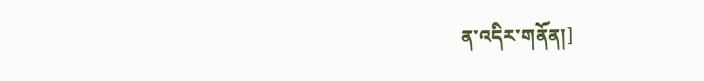ན་འདིར་གནོན།]